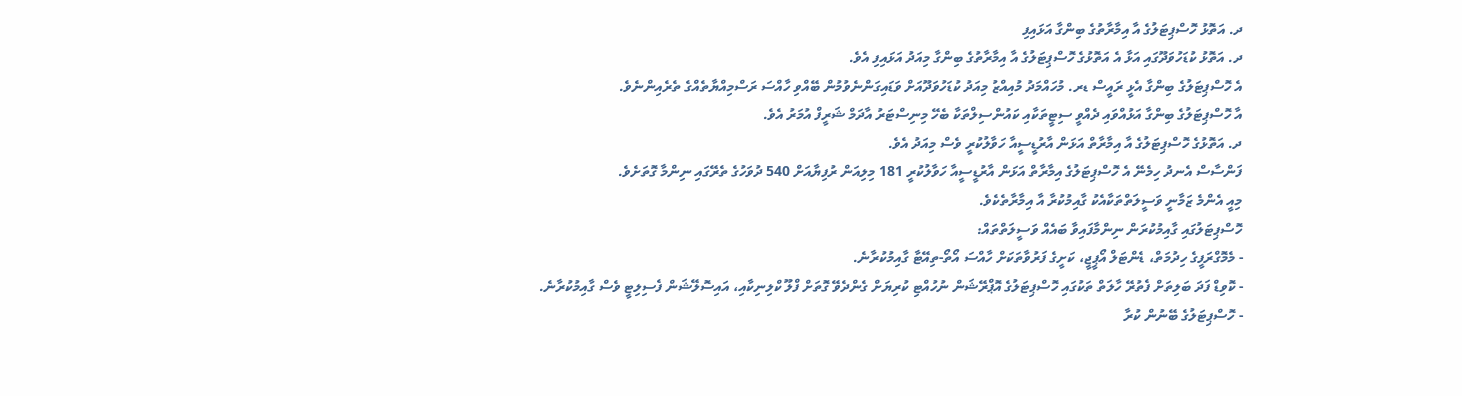ދ. އަތޮޅު ހޮސްޕިޓަލުގެ އާ އިމާރާތުގެ ބިންގާ އަޅައިފި
ދ. އަތޮޅު ކުޑަހުވަދޫގައި އަޅާ އެ އަތޮޅުގެ ހޮސްޕިޓަލުގެ އާ އިމާރާތުގެ ބިންގާ މިއަދު އަޅައިފި އެވެ.
އެ ހޮސްޕިޓަލުގެ ބިންގާ އެޅީ ރައީސް ޑރ. މުހައްމަދު މުއިއްޒު މިއަދު ކުޑަހުވަދޫއަށް ވަޑައިގަންނެވުމުން ބޭއްވި ހާއްސަ ރަސްމިއްޔާތެއްގެ ތެރެއިންނެވެ.
އާ ހޮސްޕިޓަލުގެ ބިންގާ އަޅުއްވައި ދެއްވީ ސިޓީތަކާއި ކައުންސިލްތަކާ ބެހޭ މިނިސްޓަރު އާދަމް ޝަރީފް އުމަރު އެވެ.
ދ. އަތޮޅުގެ ހޮސްޕިޓަލުގެ އާ އިމާރާތް އަޅަން އާރުޑީސީއާ ހަވާލުކުރީ ވެސް މިއަދު އެވެ.
ފަންސާސް އެނދު ހިމެނޭ އެ ހޮސްޕިޓަލުގެ އިމާރާތް އަޅަން އާރުޑީސީއާ ހަވާލުކުރީ 181 މިލިއަން ރުފިޔާއަށް 540 ދުވަހުގެ ތެރޭގައި ނިންމާ ގޮތަށެވެ.
މިއީ އެންމެ ޒަމާނީ ވަސީލަތްތަކާއެކު ގާއިމުކުރާ އާ އިމާރާތެކެވެ.
ހޮސްޕިޓަލުގައި ގާއިމުކުރަން ނިންމާފައިވާ ބައެއް ވަސީލަތްތައް:
- މެމޮގްރަފީގެ ހިދުމަތް، ޑެންޓަލް އޯޕީޖީ، ކަށީގެ ފަރުވާތަކަށް ހާއްސަ އޯތޯ-ތިއޭޓާ ގާއިމުކުރާނެ.
- ކޮވިޑް ފަދަ ބަލިތަށް ފެތުރޭ ހާލަތް ތަކުގައި ހޮސްޕިޓަލުގެ އޮޕްރޭޝަން ނުހުއްޓި ކުރިޔަށް ގެންދެވޭ ގޮތަށް ފްލޫ ކްލިނިކާއި، އައިސޮލޭޝަން ފެސިލިޓީ ވެސް ގާއިމުކުރާނެ.
- ހޮސްޕިޓަލުގެ ބޭނުން ކުރާ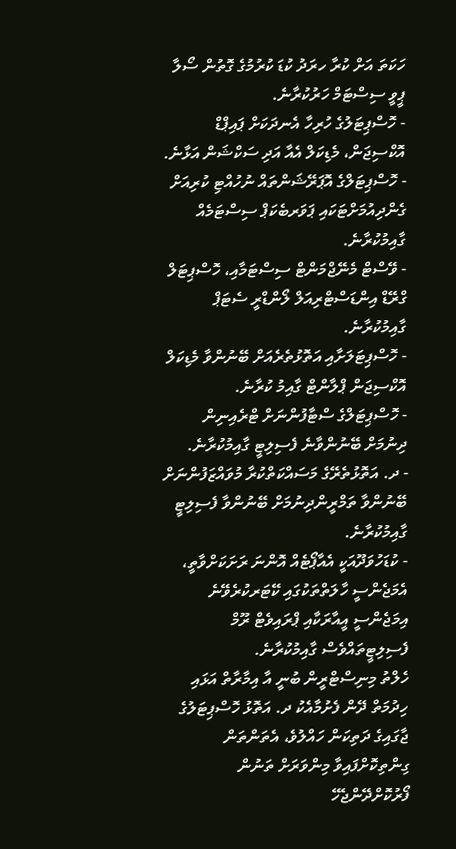ހަކަތަ އަށް ކުރާ ހރަދު ކުޑަ ކުރުމުގެ ގޮތުން ސޯލާ ޕީވީ ސިސްޓަމް ހަރުކުރާނެ.
- ހޮސްޕިޓަލުގެ ހުރިހާ އެނދަކަށް ޕައިޕްޑް އޮކްސިޖަން، މެޑިކަލް އެއާ އަދި ސަކްޝަން އަޅާނެ.
- ހޮސްޕިޓަލްގެ އޮޕަރޭޝަންތައް ނުހުއްޓި ކުރިއަށް ގެންދިއުމަށްޓަކައި ޕަވަރބެކަޕް ސިސްޓަމެއް ގާއިމުކުރާނެ.
- ވޭސްޓް މެނޭޖްމަންޓް ސިސްޓަމާއި، ހޮސްޕިޓަލް ގްރޭޑް އިންޑަސްޓްރިއަލް ލޯންޑްރީ ސެޓަޕް ގާއިމުކުރާނެ.
- ހޮސްޕިޓަލަށާއި އަތޮޅުތެރެއަށް ބޭނުންވާ މެޑިކަލް އޮކްސިޖަން ޕްލާންޓް ގާއިމު ކުރާނެ.
- ހޮސްޕިޓަލްގެ ސްޓާފުންނަށް ޓްރެއިނިން ދިނުމަށް ބޭނުންވާނެ ފެސިލިޓީ ގާއިމުކުރާނެ.
- ދ. އަތޮޅުތެރޭގެ މަސައްކަތްކުރާ މުވައްޒަފުންނަށް ބޭނުންވާ ތަމްރީންދިނުމަށް ބޭނުންވާ ފެސިލިޓީ ގާއިމުކުރާނެ.
- ކުޑަހުވަދޫއަކީ އެއާޕޯޓެއް އޮންނަ ރަށަކަށްވާތީ، އެމަޖެންސީ ހާލަތްތަކުގައި ކޭޓަރކުރެވޭނެ އިމަޖެންސީ އީއާރަކާއި ޕްރައިވެޓް ރޫމް ފެސިލިޓީތައްވެސް ގާއިމުކުރާނެ.
ހެލްތު މިނިސްޓްރީން ބުނީ އާ އިމާރާތް އަޅައި ހިދުމަތް ދޭން ފެށުމާއެކު ދ. އަތޮޅު ހޮސްޕިޓަލުގެ ޖާގައިގެ ދަތިކަން ހައްލުވެ، އެތަންތަން ގިންތިކޮށްފައިވާ މިންވަރަށް ތަނުން ފޯރުކޮށްދޭންޖެހޭ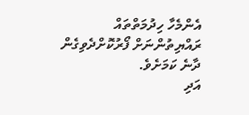އެންމެހާ ހިދުމަތްތައް ރައްޔިތުންނަށް ފޯރުކޮށްދެވިގެން ދާނެ ކަމަށެވެ.
އަދި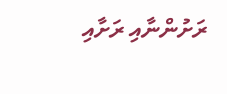ރަށުންނާއި ރަށާއި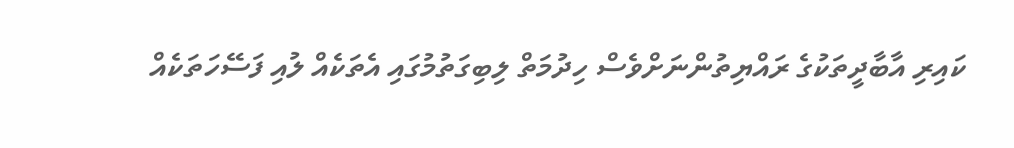ކައިރި އާބާދީތަކުގެ ރައްޔިތުންނަށްވެސް ހިދުމަތް ލިބިގަތުމުގައި އެތަކެއް ލުއި ފަސޭހަތަކެއް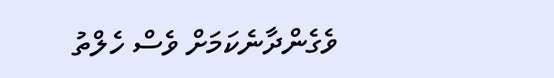ވެގެންދާނެކަމަށް ވެސް ހެލްތު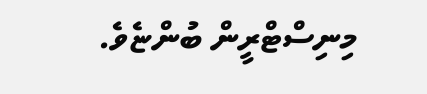މިނިސްޓްރީން ބުންޏެވެ.